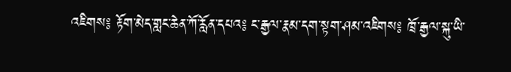འཇིགས༔ རྟོག་མེད་གླང་ཆེན་ཀོ་རློན་དཔའ༔ ང་རྒྱལ་རྣམ་དག་སྟག་ཤམ་འཇིགས༔ ཁྲོ་རྒྱལ་སྐུ་ཡི་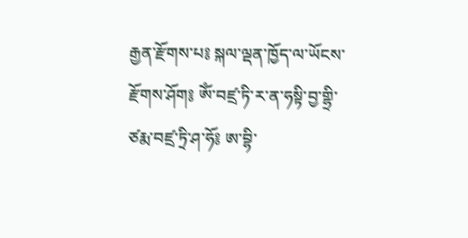རྒྱན་རྫོགས་པ༔ སྐལ་ལྡན་ཁྱོད་ལ་ཡོངས་རྫོགས་ཤོག༔ ཨོཾ་བཛྲ་ཏི་ར་ན་ཧསྟི་བྱ་གྷྲི་ཙརྨ་བཛྲ་ཏྲི་ཤ་ཧོ༔ ཨ་བྷི་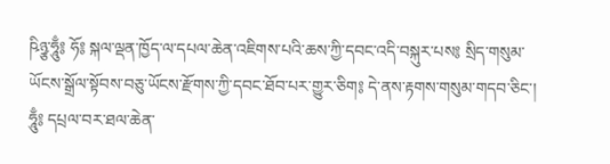ཥིཉྩ་ཧཱུྃ༔ ཧོ༔ སྐལ་ལྡན་ཁྱོད་ལ་དཔལ་ཆེན་འཇིགས་པའི་ཆས་ཀྱི་དབང་འདི་བསྐུར་པས༔ སྲིད་གསུམ་ཡོངས་སྒྲོལ་སྟོབས་བཅུ་ཡོངས་རྫོགས་ཀྱི་དབང་ཐོབ་པར་གྱུར་ཅིག༔ དེ་ནས་རྟགས་གསུམ་གདབ་ཅིང་། ཧཱུྃ༔ དཔྲལ་བར་ཐལ་ཆེན་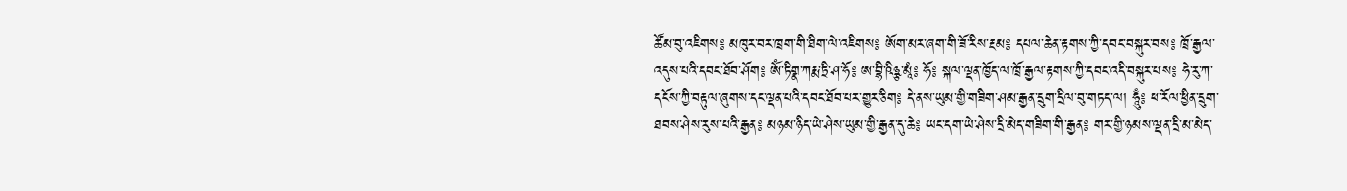ཚོམ་བུ་འཇིགས༔ མཁུར་བར་ཁྲག་གི་ཐིག་ལེ་འཇིགས༔ ཨོག་མར་ཞག་གི་ཟོ་རིས་རྔམ༔ དཔལ་ཆེན་རྟགས་ཀྱི་དབང་བསྐུར་བས༔ ཁྲོ་རྒྱལ་འདུས་པའི་དབང་ཐོབ་ཤོག༔ ཨོཾ་ཏིགྣ་ཀརྨ་ཏྲི་ཤ་ཧོ༔ ཨ་བྷི་ཥིཉྩ་མཱཾ༔ ཧོ༔ སྐལ་ལྡན་ཁྱོད་ལ་ཁྲོ་རྒྱལ་རྟགས་ཀྱི་དབང་འདི་བསྐུར་པས༔ ཧེ་རུ་ཀ་དངོས་ཀྱི་བརྟུལ་ཞུགས་དང་ལྡན་པའི་དབང་ཐོབ་པར་གྱུར་ཅིག༔ དེ་ནས་ཡུམ་གྱི་གཟིག་ཤམ་རྒྱན་དྲུག་དྲིལ་བུ་གཏད་ལ། ཧཱུྃ༔ ཕ་རོལ་ཕྱིན་དྲུག་ཐབས་ཤེས་རུས་པའི་རྒྱན༔ མཉམ་ཉིད་ཡེ་ཤེས་ཡུམ་གྱི་རྒྱན་དུ་ཆེ༔ ཡང་དག་ཡེ་ཤེས་དྲི་མེད་གཟིག་གི་རྒྱན༔ གར་གྱི་ཉམས་ལྡན་དྲི་མ་མེད་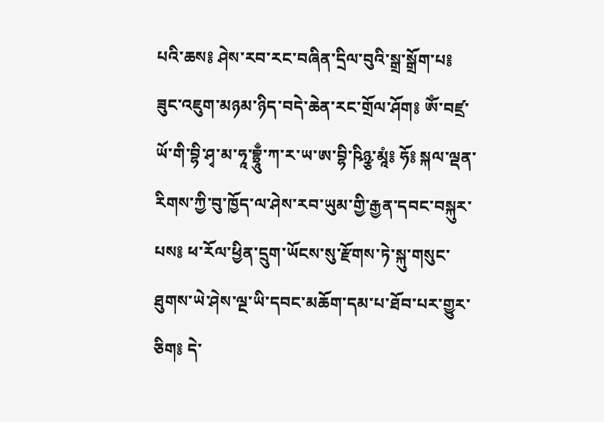པའི་ཆས༔ ཤེས་རབ་རང་བཞིན་དྲིལ་བུའི་སྒྲ་སྒྲོག་པ༔ ཟུང་འཇུག་མཉམ་ཉིད་བདེ་ཆེན་རང་གྲོལ་ཤོག༔ ཨོཾ་བཛྲ་ཡོ་གི་བྷི་ཤྭ་མ་ཧཱ་བྷྲཱུྃ་ཀ་ར་ཡ་ཨ་བྷི་ཥིཉྩ་མཱཾ༔ ཧོ༔ སྐལ་ལྡན་རིགས་ཀྱི་བུ་ཁྱོད་ལ་ཤེས་རབ་ཡུམ་གྱི་རྒྱན་དབང་བསྐུར་པས༔ ཕ་རོལ་ཕྱིན་དྲུག་ཡོངས་སུ་རྫོགས་ཏེ་སྐུ་གསུང་ཐུགས་ཡེ་ཤེས་ལྔ་ཡི་དབང་མཆོག་དམ་པ་ཐོབ་པར་གྱུར་ཅིག༔ དེ་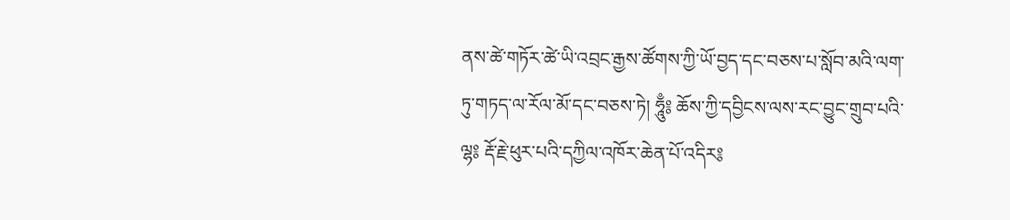ནས་ཚེ་གཏོར་ཚེ་ཡི་འབྲང་རྒྱས་ཚོགས་ཀྱི་ཡོ་བྱད་དང་བཅས་པ་སློབ་མའི་ལག་ཏུ་གཏད་ལ་རོལ་མོ་དང་བཅས་ཏེ། ཧཱུྃ༔ ཆོས་ཀྱི་དབྱིངས་ལས་རང་བྱུང་གྲུབ་པའི་ལྷ༔ རྡོ་རྗེ་ཕུར་པའི་དཀྱིལ་འཁོར་ཆེན་པོ་འདིར༔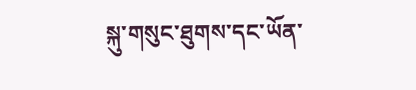སྐུ་གསུང་ཐུགས་དང་ཡོན་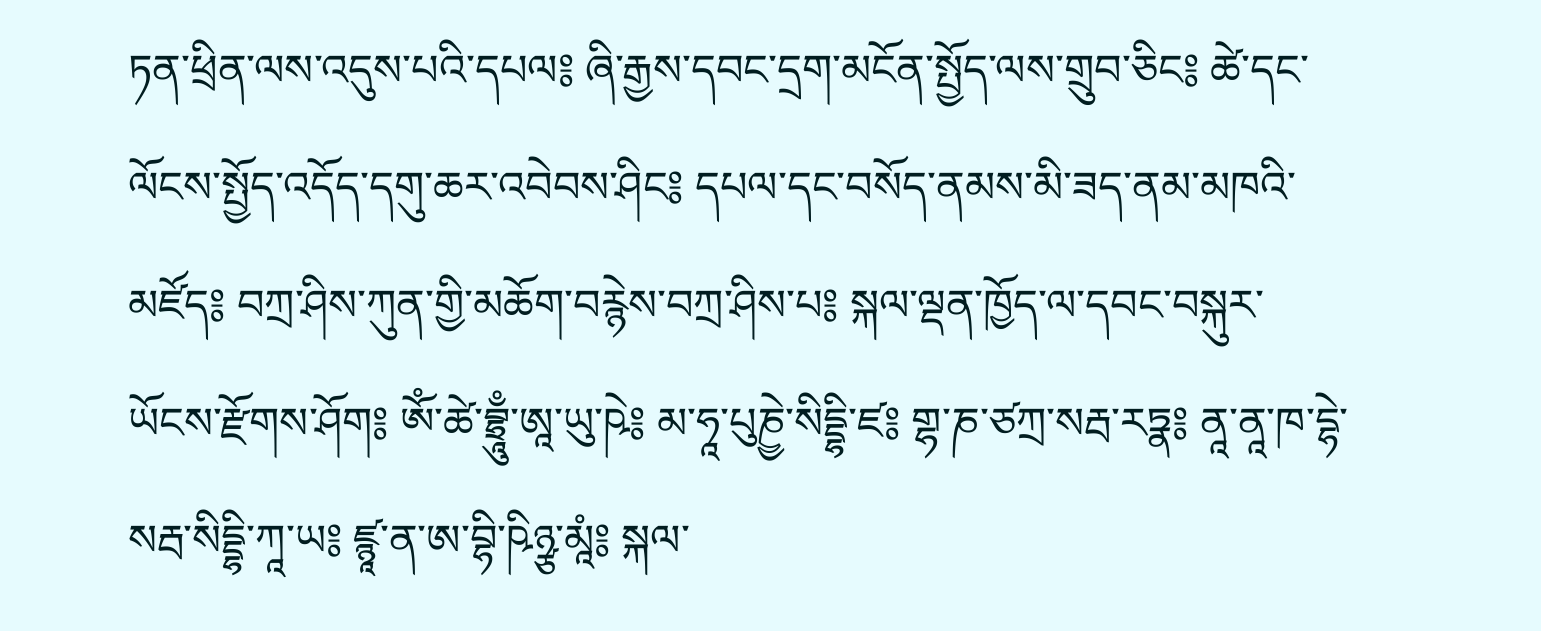ཏན་ཕྲིན་ལས་འདུས་པའི་དཔལ༔ ཞི་རྒྱས་དབང་དྲག་མངོན་སྤྱོད་ལས་གྲུབ་ཅིང༔ ཚེ་དང་ལོངས་སྤྱོད་འདོད་དགུ་ཆར་འབེབས་ཤིང༔ དཔལ་དང་བསོད་ནམས་མི་ཟད་ནམ་མཁའི་མཛོད༔ བཀྲ་ཤིས་ཀུན་གྱི་མཆོག་བརྙེས་བཀྲ་ཤིས་པ༔ སྐལ་ལྡན་ཁྱོད་ལ་དབང་བསྐུར་ཡོངས་རྫོགས་ཤོག༔ ཨོཾ་ཚེ་བྷྲཱུྃ་ཨཱ་ཡུ་ཥེ༔ མ་ཧཱ་པུཎྱེ་སིདྡྷི་ཛ༔ གྷ་ཎ་ཙཀྲ་སརྦ་རཏྣ༔ ནཱ་ནཱ་ཁ་དྷེ་སརྦ་སིདྡྷི་ཀཱ་ཡ༔ ཛྙཱ་ན་ཨ་བྷི་ཥིཉྩ་མཱཾ༔ སྐལ་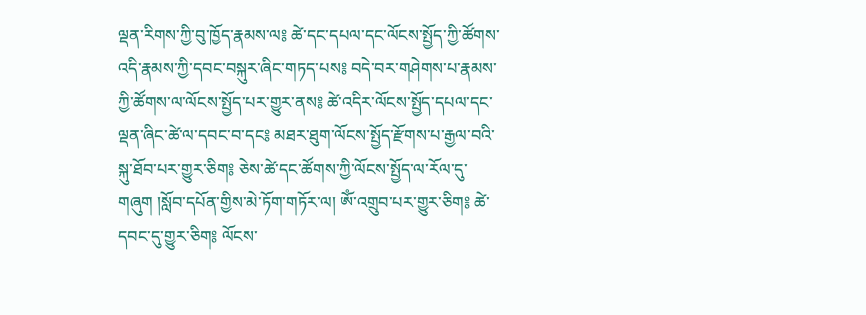ལྡན་རིགས་ཀྱི་བུ་ཁྱོད་རྣམས་ལ༔ ཚེ་དང་དཔལ་དང་ལོངས་སྤྱོད་ཀྱི་ཚོགས་འདི་རྣམས་ཀྱི་དབང་བསྐུར་ཞིང་གཏད་པས༔ བདེ་བར་གཤེགས་པ་རྣམས་ཀྱི་ཚོགས་ལ་ལོངས་སྤྱོད་པར་གྱུར་ནས༔ ཚེ་འདིར་ལོངས་སྤྱོད་དཔལ་དང་ལྡན་ཞིང་ཚེ་ལ་དབང་བ་དང༔ མཐར་ཐུག་ལོངས་སྤྱོད་རྫོགས་པ་རྒྱལ་བའི་སྐུ་ཐོབ་པར་གྱུར་ཅིག༔ ཅེས་ཚེ་དང་ཚོགས་ཀྱི་ལོངས་སྤྱོད་ལ་རོལ་དུ་གཞུག །སློབ་དཔོན་གྱིས་མེ་ཏོག་གཏོར་ལ། ཨོཾ་འགྲུབ་པར་གྱུར་ཅིག༔ ཚེ་དབང་དུ་གྱུར་ཅིག༔ ལོངས་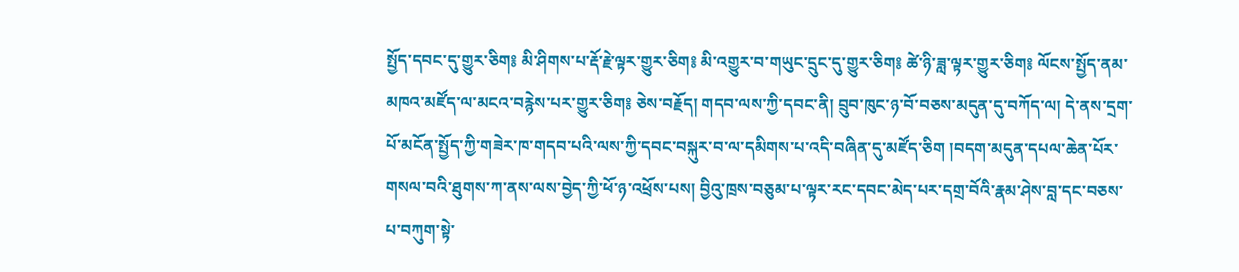སྤྱོད་དབང་དུ་གྱུར་ཅིག༔ མི་ཤིགས་པ་རྡོ་རྗེ་ལྟར་གྱུར་ཅིག༔ མི་འགྱུར་བ་གཡུང་དྲུང་དུ་གྱུར་ཅིག༔ ཚེ་ཉི་ཟླ་ལྟར་གྱུར་ཅིག༔ ལོངས་སྤྱོད་ནམ་མཁའ་མཛོད་ལ་མངའ་བརྙེས་པར་གྱུར་ཅིག༔ ཅེས་བརྗོད། གདབ་ལས་ཀྱི་དབང་ནི། བྲུབ་ཁུང་ཉ་བོ་བཅས་མདུན་དུ་བཀོད་ལ། དེ་ནས་དྲག་པོ་མངོན་སྤྱོད་ཀྱི་གཟེར་ཁ་གདབ་པའི་ལས་ཀྱི་དབང་བསྐུར་བ་ལ་དམིགས་པ་འདི་བཞིན་དུ་མཛོད་ཅིག །བདག་མདུན་དཔལ་ཆེན་པོར་གསལ་བའི་ཐུགས་ཀ་ནས་ལས་བྱེད་ཀྱི་ཕོ་ཉ་འཕྲོས་པས། བྱིའུ་ཁྲས་བཅུམ་པ་ལྟར་རང་དབང་མེད་པར་དགྲ་བོའི་རྣམ་ཤེས་བླ་དང་བཅས་པ་བཀུག་སྟེ་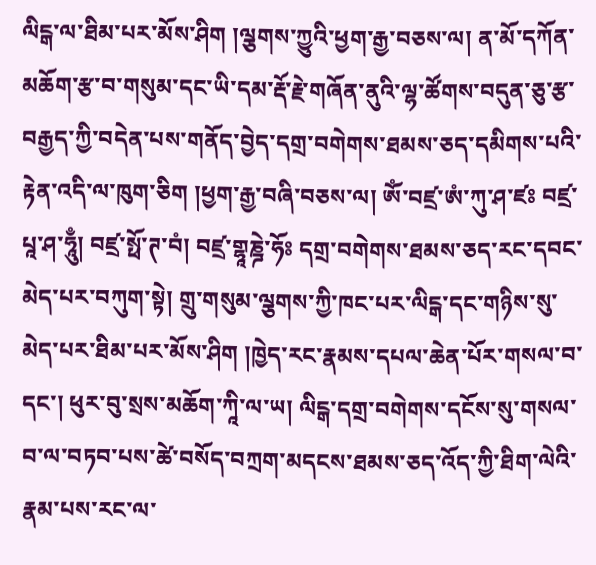ལིངྒ་ལ་ཐིམ་པར་མོས་ཤིག །ལྕགས་ཀྱུའི་ཕྱག་རྒྱ་བཅས་ལ། ན་མོ་དཀོན་མཆོག་རྩ་བ་གསུམ་དང་ཡི་དམ་རྡོ་རྗེ་གཞོན་ནུའི་ལྷ་ཚོགས་བདུན་ཅུ་རྩ་བརྒྱད་ཀྱི་བདེན་པས་གནོད་བྱེད་དགྲ་བགེགས་ཐམས་ཅད་དམིགས་པའི་རྟེན་འདི་ལ་ཁུག་ཅིག །ཕྱག་རྒྱ་བཞི་བཅས་ལ། ཨོཾ་བཛྲ་ཨཾ་ཀུ་ཤ་ཛཿ བཛྲ་པཱ་ཤ་ཧཱུྃ། བཛྲ་སྥོ་ཊ་བཾ། བཛྲ་གྷཱཎྜེ་ཧོཿ དགྲ་བགེགས་ཐམས་ཅད་རང་དབང་མེད་པར་བཀུག་སྟེ། གྲུ་གསུམ་ལྕགས་ཀྱི་ཁང་པར་ལིངྒ་དང་གཉིས་སུ་མེད་པར་ཐིམ་པར་མོས་ཤིག །ཁྱེད་རང་རྣམས་དཔལ་ཆེན་པོར་གསལ་བ་དང་། ཕུར་བུ་སྲས་མཆོག་ཀཱི་ལ་ཡ། ལིངྒ་དགྲ་བགེགས་དངོས་སུ་གསལ་བ་ལ་བཏབ་པས་ཚེ་བསོད་བཀྲག་མདངས་ཐམས་ཅད་འོད་ཀྱི་ཐིག་ལེའི་རྣམ་པས་རང་ལ་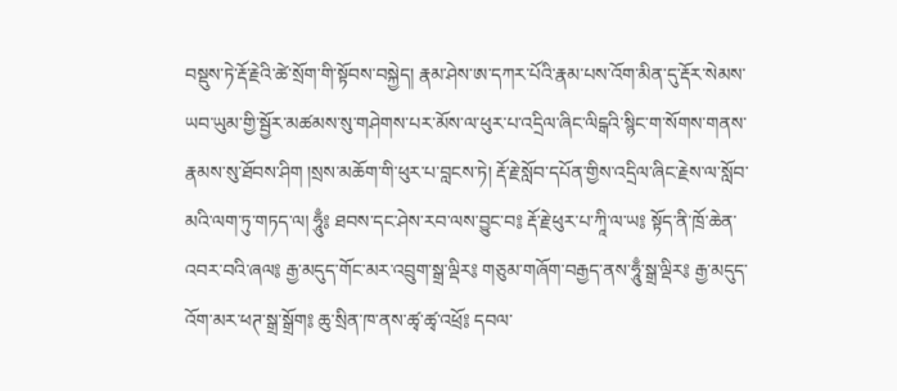བསྡུས་ཏེ་རྡོ་རྗེའི་ཚེ་སྲོག་གི་སྟོབས་བསྐྱེད། རྣམ་ཤེས་ཨ་དཀར་པོའི་རྣམ་པས་འོག་མིན་དུ་རྡོར་སེམས་ཡབ་ཡུམ་གྱི་སྦྱོར་མཚམས་སུ་གཤེགས་པར་མོས་ལ་ཕུར་པ་འདྲིལ་ཞིང་ལིངྒའི་སྙིང་ག་སོགས་གནས་རྣམས་སུ་ཐོབས་ཤིག །སྲས་མཆོག་གི་ཕུར་པ་བླངས་ཏེ། རྡོ་རྗེ་སློབ་དཔོན་གྱིས་འདྲིལ་ཞིང་རྗེས་ལ་སློབ་མའི་ལག་ཏུ་གཏད་ལ། ཧཱུྃ༔ ཐབས་དང་ཤེས་རབ་ལས་བྱུང་བ༔ རྡོ་རྗེ་ཕུར་པ་ཀཱི་ལ་ཡ༔ སྟོད་ནི་ཁྲོ་ཆེན་འབར་བའི་ཞལ༔ རྒྱ་མདུད་གོང་མར་འབྲུག་སྒྲ་ལྡིར༔ གཅུམ་གཞོག་བརྒྱད་ནས་ཧཱུྃ་སྒྲ་ལྡིར༔ རྒྱ་མདུད་འོག་མར་ཕཊ་སྒྲ་སྒྲོག༔ ཆུ་སྲིན་ཁ་ནས་ཚྭ་ཚྭ་འཕྲོ༔ དབལ་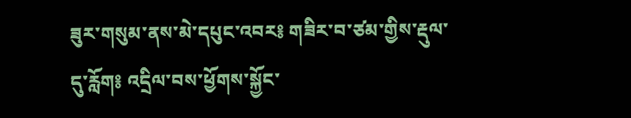ཟུར་གསུམ་ནས་མེ་དཔུང་འབར༔ གཟིར་བ་ཙམ་གྱིས་རྡུལ་དུ་རློག༔ འདྲིལ་བས་ཕྱོགས་སྐྱོང་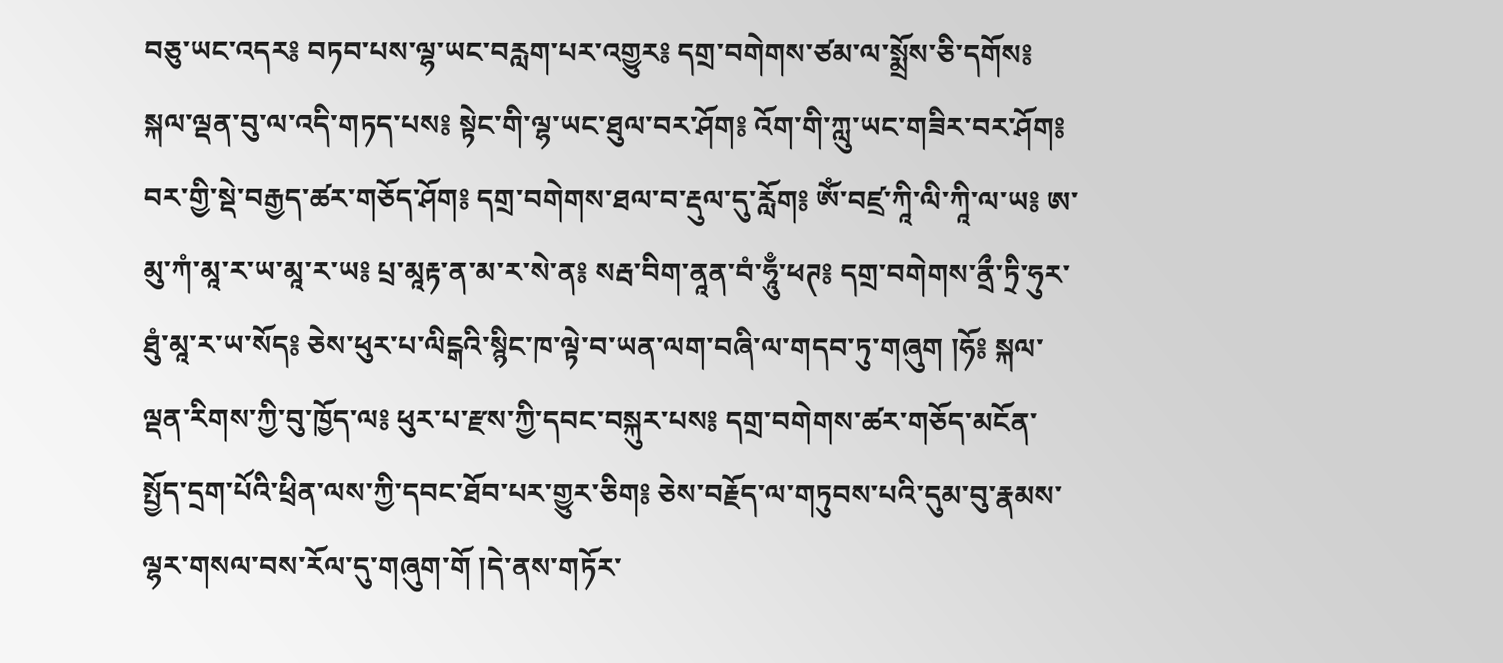བཅུ་ཡང་འདར༔ བཏབ་པས་ལྷ་ཡང་བརླག་པར་འགྱུར༔ དགྲ་བགེགས་ཙམ་ལ་སྨྲོས་ཅི་དགོས༔ སྐལ་ལྡན་བུ་ལ་འདི་གཏད་པས༔ སྟེང་གི་ལྷ་ཡང་ཐུལ་བར་ཤོག༔ འོག་གི་ཀླུ་ཡང་གཟིར་བར་ཤོག༔ བར་གྱི་སྡེ་བརྒྱད་ཚར་གཅོད་ཤོག༔ དགྲ་བགེགས་ཐལ་བ་རྡུལ་དུ་རློག༔ ཨོཾ་བཛྲ་ཀཱི་ལི་ཀཱི་ལ་ཡ༔ ཨ་མུ་ཀཾ་མཱ་ར་ཡ་མཱ་ར་ཡ༔ པྲ་མཱརྟ་ན་མ་ར་སེ་ན༔ སརྦ་བིག་ནཱན་བཾ་ཧཱུྃ་ཕཊ༔ དགྲ་བགེགས་ནྲྀ་ཏྲི་ཧུར་ཐུཾ་མཱ་ར་ཡ་སོད༔ ཅེས་ཕུར་པ་ལིངྒའི་སྙིང་ཁ་ལྟེ་བ་ཡན་ལག་བཞི་ལ་གདབ་ཏུ་གཞུག །ཧོ༔ སྐལ་ལྡན་རིགས་ཀྱི་བུ་ཁྱོད་ལ༔ ཕུར་པ་རྫས་ཀྱི་དབང་བསྐུར་པས༔ དགྲ་བགེགས་ཚར་གཅོད་མངོན་སྤྱོད་དྲག་པོའི་ཕྲིན་ལས་ཀྱི་དབང་ཐོབ་པར་གྱུར་ཅིག༔ ཅེས་བརྗོད་ལ་གཏུབས་པའི་དུམ་བུ་རྣམས་ལྷར་གསལ་བས་རོལ་དུ་གཞུག་གོ །དེ་ནས་གཏོར་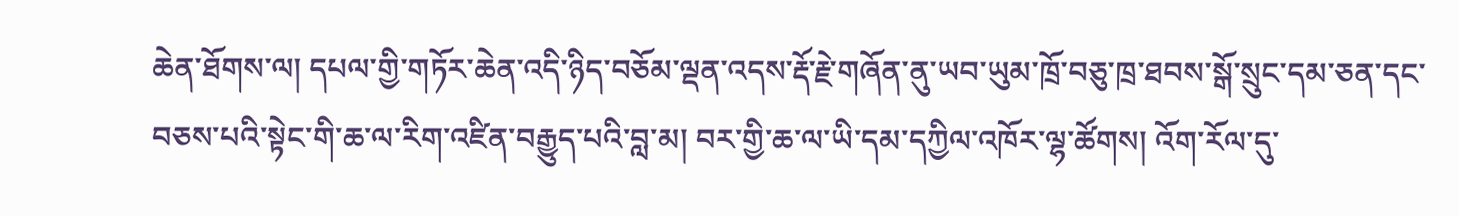ཆེན་ཐོགས་ལ། དཔལ་གྱི་གཏོར་ཆེན་འདི་ཉིད་བཅོམ་ལྡན་འདས་རྡོ་རྗེ་གཞོན་ནུ་ཡབ་ཡུམ་ཁྲོ་བཅུ་ཁྲ་ཐབས་སྒོ་སྲུང་དམ་ཅན་དང་བཅས་པའི་སྟེང་གི་ཆ་ལ་རིག་འཛིན་བརྒྱུད་པའི་བླ་མ། བར་གྱི་ཆ་ལ་ཡི་དམ་དཀྱིལ་འཁོར་ལྷ་ཚོགས། འོག་རོལ་དུ་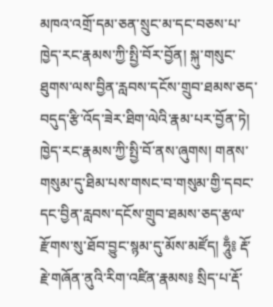མཁའ་འགྲོ་དམ་ཅན་སྲུང་མ་དང་བཅས་པ་ཁྱེད་རང་རྣམས་ཀྱི་སྤྱི་བོར་བྱོན། སྐུ་གསུང་ཐུགས་ལས་བྱིན་རླབས་དངོས་གྲུབ་ཐམས་ཅད་བདུད་རྩི་འོད་ཟེར་ཐིག་ལེའི་རྣམ་པར་བྱོན་ཏེ། ཁྱེད་རང་རྣམས་ཀྱི་སྤྱི་བོ་ནས་ཞུགས། གནས་གསུམ་དུ་ཐིམ་པས་གསང་བ་གསུམ་གྱི་དབང་དང་བྱིན་རླབས་དངོས་གྲུབ་ཐམས་ཅད་རྩལ་རྫོགས་སུ་ཐོབ་བྱུང་སྙམ་དུ་མོས་མཛོད། ཧཱུྃ༔ རྡོ་རྗེ་གཞོན་ནུའི་རིག་འཛིན་རྣམས༔ སྲིད་པ་རྡོ་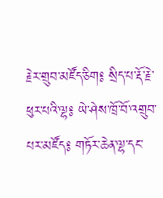རྗེར་གྲུབ་མཛོད་ཅིག༔ སྲིད་པ་རྡོ་རྗེ་ཕུར་པའི་ལྷ༔ ཡེ་ཤེས་ཁྲོ་བོ་འགྲུབ་པར་མཛོད༔ གཏོར་ཆེན་ལྷ་དང་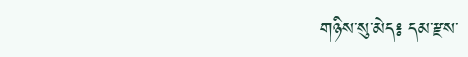གཉིས་སུ་མེད༔ དམ་རྫས་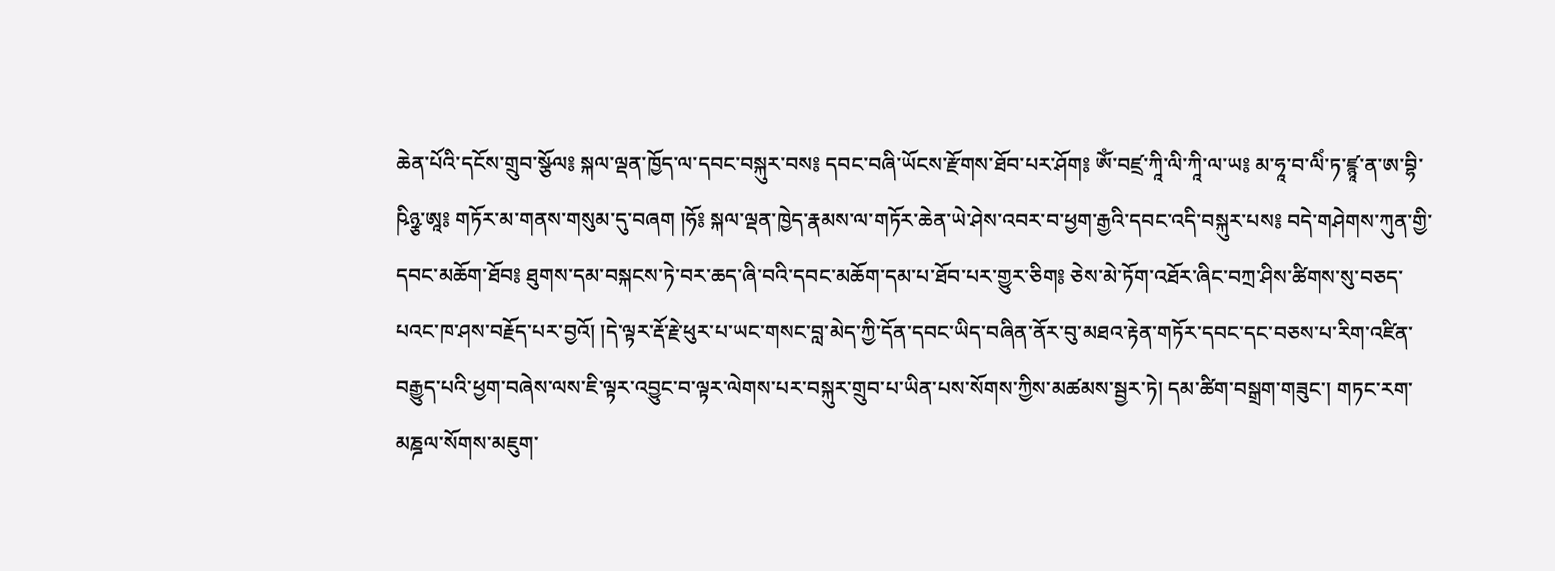ཆེན་པོའི་དངོས་གྲུབ་སྩོལ༔ སྐལ་ལྡན་ཁྱོད་ལ་དབང་བསྐུར་བས༔ དབང་བཞི་ཡོངས་རྫོགས་ཐོབ་པར་ཤོག༔ ཨོཾ་བཛྲ་ཀཱི་ལི་ཀཱི་ལ་ཡ༔ མ་ཧཱ་བ་ལིཾ་ཏ་ཛྙཱ་ན་ཨ་བྷི་ཥིཉྩ་ཨཱ༔ གཏོར་མ་གནས་གསུམ་དུ་བཞག །ཧོ༔ སྐལ་ལྡན་ཁྱེད་རྣམས་ལ་གཏོར་ཆེན་ཡེ་ཤེས་འབར་བ་ཕྱག་རྒྱའི་དབང་འདི་བསྐུར་པས༔ བདེ་གཤེགས་ཀུན་གྱི་དབང་མཆོག་ཐོབ༔ ཐུགས་དམ་བསྐངས་ཏེ་བར་ཆད་ཞི་བའི་དབང་མཆོག་དམ་པ་ཐོབ་པར་གྱུར་ཅིག༔ ཅེས་མེ་ཏོག་འཐོར་ཞིང་བཀྲ་ཤིས་ཚིགས་སུ་བཅད་པའང་ཁ་ཤས་བརྗོད་པར་བྱའོ། །དེ་ལྟར་རྡོ་རྗེ་ཕུར་པ་ཡང་གསང་བླ་མེད་ཀྱི་དོན་དབང་ཡིད་བཞིན་ནོར་བུ་མཐའ་རྟེན་གཏོར་དབང་དང་བཅས་པ་རིག་འཛིན་བརྒྱུད་པའི་ཕྱག་བཞེས་ལས་ཇི་ལྟར་འབྱུང་བ་ལྟར་ལེགས་པར་བསྐུར་གྲུབ་པ་ཡིན་པས་སོགས་ཀྱིས་མཚམས་སྦྱར་ཏེ། དམ་ཚིག་བསྒྲག་གཟུང་། གཏང་རག་མཎྜལ་སོགས་མཇུག་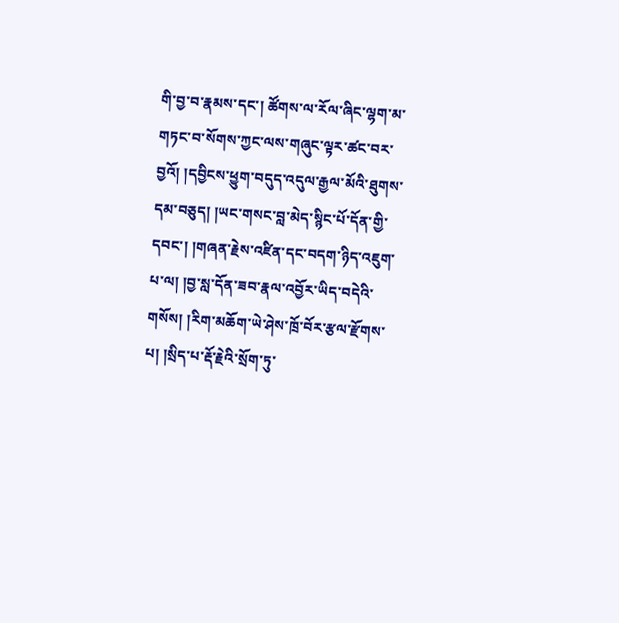གི་བྱ་བ་རྣམས་དང་། ཚོགས་ལ་རོལ་ཞིང་ལྷག་མ་གཏང་བ་སོགས་ཀྱང་ལས་གཞུང་ལྟར་ཚང་བར་བྱའོ། །དབྱིངས་ཕྱུག་བདུད་འདུལ་རྒྱལ་མོའི་ཐུགས་དམ་བཅུད། །ཡང་གསང་བླ་མེད་སྙིང་པོ་དོན་གྱི་དབང་། །གཞན་རྗེས་འཛིན་དང་བདག་ཉིད་འཇུག་པ་ལ། །བྱ་སླ་དོན་ཟབ་རྣལ་འབྱོར་ཡིད་བདེའི་གསོས། །རིག་མཆོག་ཡེ་ཤེས་ཁྲོ་བོར་རྩལ་རྫོགས་པ། །སྲིད་པ་རྡོ་རྗེའི་སྲོག་ཏུ་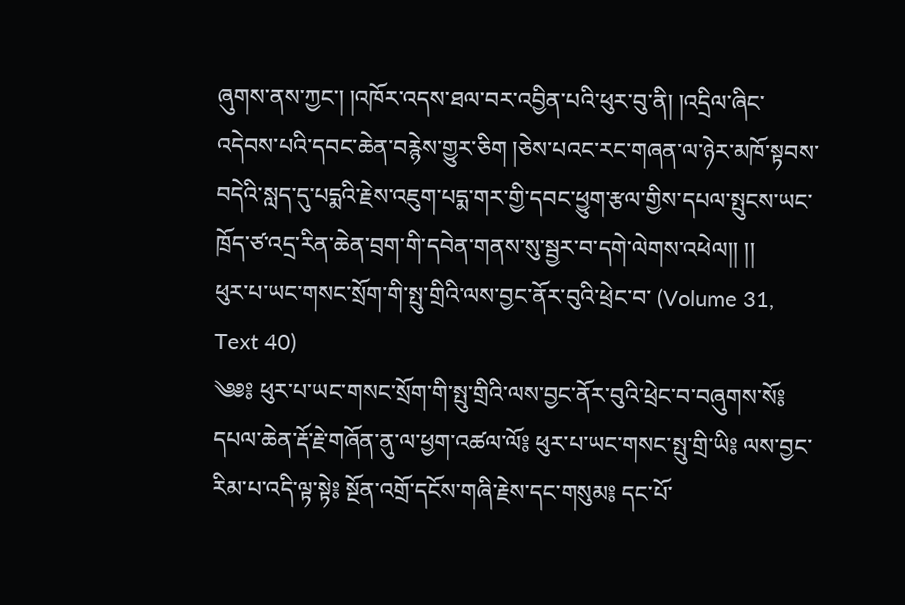ཞུགས་ནས་ཀྱང་། །འཁོར་འདས་ཐལ་བར་འབྱིན་པའི་ཕུར་བུ་ནི། །འདྲིལ་ཞིང་འདེབས་པའི་དབང་ཆེན་བརྙེས་གྱུར་ཅིག །ཅེས་པའང་རང་གཞན་ལ་ཉེར་མཁོ་སྟབས་བདེའི་སླད་དུ་པདྨའི་རྗེས་འཇུག་པདྨ་གར་གྱི་དབང་ཕྱུག་རྩལ་གྱིས་དཔལ་སྤུངས་ཡང་ཁྲོད་ཙ་འདྲ་རིན་ཆེན་བྲག་གི་དབེན་གནས་སུ་སྦྱར་བ་དགེ་ལེགས་འཕེལ།། །།
ཕུར་པ་ཡང་གསང་སྲོག་གི་སྤུ་གྲིའི་ལས་བྱང་ནོར་བུའི་ཕྲེང་བ་ (Volume 31, Text 40)
༄༅༔ ཕུར་པ་ཡང་གསང་སྲོག་གི་སྤུ་གྲིའི་ལས་བྱང་ནོར་བུའི་ཕྲེང་བ་བཞུགས་སོ༔ དཔལ་ཆེན་རྡོ་རྗེ་གཞོན་ནུ་ལ་ཕྱག་འཚལ་ལོ༔ ཕུར་པ་ཡང་གསང་སྤུ་གྲི་ཡི༔ ལས་བྱང་རིམ་པ་འདི་ལྟ་སྟེ༔ སྔོན་འགྲོ་དངོས་གཞི་རྗེས་དང་གསུམ༔ དང་པོ་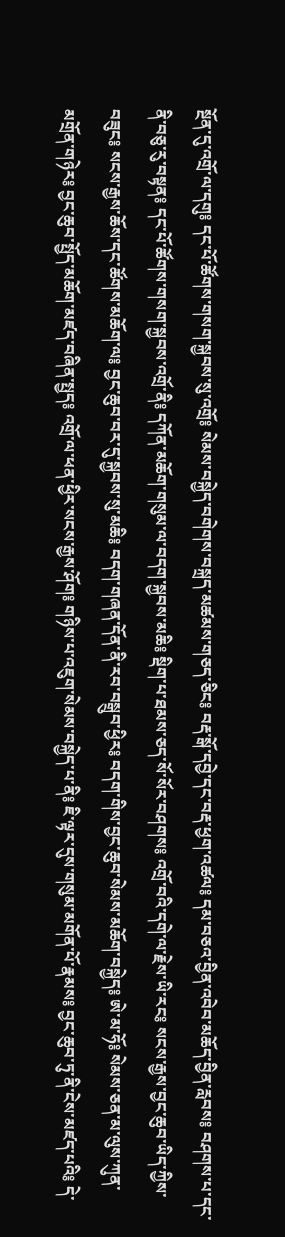སྔོན་དུ་འགྲོ་ལ་དགུ༔ དང་པོ་ཚོགས་གསག་སྐྱབས་སུ་འགྲོ༔ སེམས་བསྐྱེད་བགེགས་བསྐྲད་མཚམས་གཅད་ཅིང༔ བརྡ་སྒོ་དབྱེ་དང་བརྡ་ཕྱག་འཚལ༔ དམ་བཅའ་བྱིན་འབེབ་མཆོད་བྱིན་རླབས༔ བཤགས་པ་དང་ནི་བཅུ་རུ་བསྟན༔ དང་པོ་ཚོགས་གསག་སྐྱབས་འགྲོ་ནི༔ དཀོན་མཆོག་གསུམ་ལ་བདག་སྐྱབས་མཆི༔ སྡིག་པ་ཐམས་ཅད་སོ་སོར་བཤགས༔ འགྲོ་བའི་དགེ་ལ་རྗེས་ཡི་རང༔ སངས་རྒྱས་བྱང་ཆུབ་ཡིད་ཀྱིས་བཟུང༔ སངས་རྒྱས་ཆོས་དང་ཚོགས་མཆོག་ལ༔ བྱང་ཆུབ་བར་དུ་སྐྱབས་སུ་མཆི༔ བདག་གཞན་དོན་ནི་རབ་བསྒྲུབ་ཕྱིར༔ བདག་གིས་བྱང་ཆུབ་སེམས་མཆོག་བསྐྱེད༔ ཨེ་མ་ཧོ༔ སེམས་ཅན་མ་ལུས་ཀུན་མགྲོན་གཉེར༔ བྱང་ཆུབ་སྤྱོད་མཆོག་མཛད་བཞིན་སྤྱད༔ འགྲོ་ལ་ཕན་ཕྱིར་སངས་རྒྱས་ཤོག༔ གཉིས་པ་འཇུག་སེམས་བསྐྱེད་པ་ནི༔ ཇི་ལྟར་དུས་གསུམ་མགོན་པོ་རྣམས༔ བྱང་ཆུབ་ཏུ་ནི་ངེས་མཛད་པའི༔ དེ་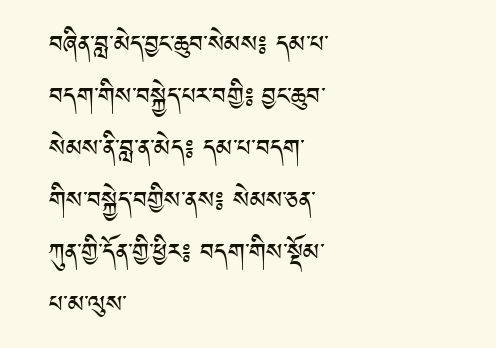བཞིན་བླ་མེད་བྱང་ཆུབ་སེམས༔ དམ་པ་བདག་གིས་བསྐྱེད་པར་བགྱི༔ བྱང་ཆུབ་སེམས་ནི་བླ་ན་མེད༔ དམ་པ་བདག་གིས་བསྐྱེད་བགྱིས་ནས༔ སེམས་ཅན་ཀུན་གྱི་དོན་གྱི་ཕྱིར༔ བདག་གིས་སྡོམ་པ་མ་ལུས་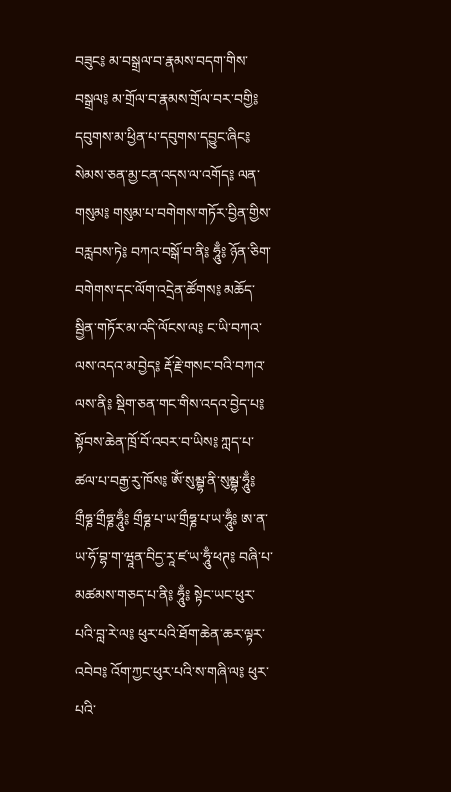བཟུང༔ མ་བསྒྲལ་བ་རྣམས་བདག་གིས་བསྒྲལ༔ མ་གྲོལ་བ་རྣམས་གྲོལ་བར་བགྱི༔ དབུགས་མ་ཕྱིན་པ་དབུགས་དབྱུང་ཞིང༔ སེམས་ཅན་མྱ་ངན་འདས་ལ་འགོད༔ ལན་གསུམ༔ གསུམ་པ་བགེགས་གཏོར་བྱིན་གྱིས་བརླབས་ཏེ༔ བཀའ་བསྒོ་བ་ནི༔ ཧཱུྃ༔ ཉོན་ཅིག་བགེགས་དང་ལོག་འདྲེན་ཚོགས༔ མཆོད་སྦྱིན་གཏོར་མ་འདི་ལོངས་ལ༔ ང་ཡི་བཀའ་ལས་འདའ་མ་བྱེད༔ རྡོ་རྗེ་གསང་བའི་བཀའ་ལས་ནི༔ སྡིག་ཅན་གང་གིས་འདའ་བྱེད་པ༔ སྟོབས་ཆེན་ཁྲོ་བོ་འབར་བ་ཡིས༔ ཀླད་པ་ཚལ་པ་བརྒྱ་རུ་ཁོས༔ ཨོཾ་སུམྦྷ་ནི་སུམྦྷ་ཧཱུྃ༔ གྲྀཧྞ་གྲྀཧྞ་ཧཱུྃ༔ གྲྀཧྞ་པ་ཡ་གྲྀཧྞ་པ་ཡ་ཧཱུྃ༔ ཨ་ན་ཡ་ཧོ་བྷ་ག་ཝཱན་བིདྱ་རཱ་ཛ་ཡ་ཧཱུྃ་ཕཊ༔ བཞི་པ་མཚམས་གཅད་པ་ནི༔ ཧཱུྃ༔ སྟེང་ཡང་ཕུར་པའི་བླ་རེ་ལ༔ ཕུར་པའི་ཐོག་ཆེན་ཆར་ལྟར་འབེབ༔ འོག་ཀྱང་ཕུར་པའི་ས་གཞི་ལ༔ ཕུར་པའི་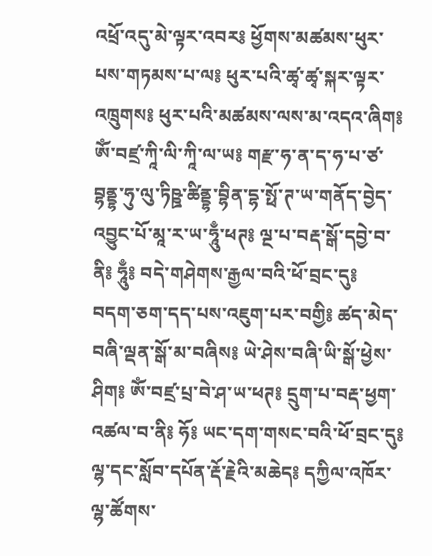འཕྲོ་འདུ་མེ་ལྟར་འབར༔ ཕྱོགས་མཚམས་ཕུར་པས་གཏམས་པ་ལ༔ ཕུར་པའི་ཚྭ་ཚྭ་སྐར་ལྟར་འཁྲུགས༔ ཕུར་པའི་མཚམས་ལས་མ་འདའ་ཞིག༔ ཨོཾ་བཛྲ་ཀཱི་ལི་ཀཱི་ལ་ཡ༔ གརྫ་ཧ་ན་ད་ཧ་པ་ཙ་བྷནྡྷ་ཧུ་ལུ་ཏིཥྛ་ཚིནྡྷ་བྷིན་དྷ་སྥོ་ཊ་ཡ་གནོད་བྱེད་འབྱུང་པོ་མཱ་ར་ཡ་ཧཱུྃ་ཕཊ༔ ལྔ་པ་བརྡ་སྒོ་དབྱེ་བ་ནི༔ ཧཱུྃ༔ བདེ་གཤེགས་རྒྱལ་བའི་ཕོ་བྲང་དུ༔ བདག་ཅག་དད་པས་འཇུག་པར་བགྱི༔ ཚད་མེད་བཞི་ལྡན་སྒོ་མ་བཞིས༔ ཡེ་ཤེས་བཞི་ཡི་སྒོ་ཕྱེས་ཤིག༔ ཨོཾ་བཛྲ་པྲ་བེ་ཤ་ཡ་ཕཊ༔ དྲུག་པ་བརྡ་ཕྱག་འཚལ་བ་ནི༔ ཧོ༔ ཡང་དག་གསང་བའི་ཕོ་བྲང་དུ༔ ལྷ་དང་སློབ་དཔོན་རྡོ་རྗེའི་མཆེད༔ དཀྱིལ་འཁོར་ལྷ་ཚོགས་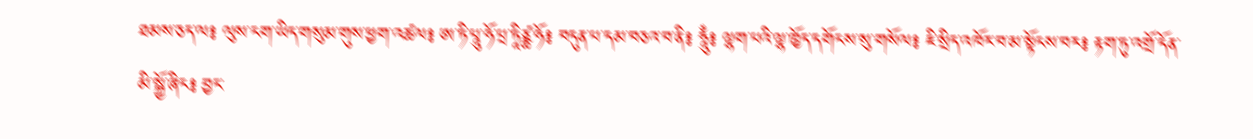ཐམས་ཅད་ལ༔ ལུས་ངག་ཡིད་གསུམ་གུས་ཕྱག་འཚལ༔ ཨ་ཏི་པཱུ་ཧོ་པྲ་ཏཱིཙྪ་ཧོ༔ བདུན་པ་དམ་བཅའ་བ་ནི༔ ཧཱུྃ༔ ལྷག་པའི་ལྷ་ཁྱོད་དགོངས་སུ་གསོལ༔ ཇི་སྲིད་འཁོར་བ་མ་སྟོངས་བར༔ རྟག་ཏུ་འགྲོ་དོན་མི་སྐྱོ་ཞིང༔ བྱང་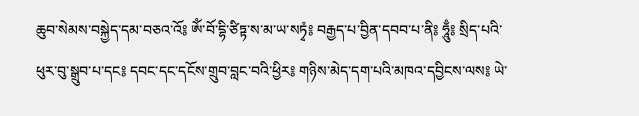ཆུབ་སེམས་བསྐྱེད་དམ་བཅའ་འོ༔ ཨོཾ་བོ་དྷི་ཙིཏྟ་ས་མ་ཡ་སཏྭཾ༔ བརྒྱད་པ་བྱིན་དབབ་པ་ནི༔ ཧཱུྃ༔ སྲིད་པའི་ཕུར་བུ་སྒྲུབ་པ་དང༔ དབང་དང་དངོས་གྲུབ་བླང་བའི་ཕྱིར༔ གཉིས་མེད་དག་པའི་མཁའ་དབྱིངས་ལས༔ ཡེ་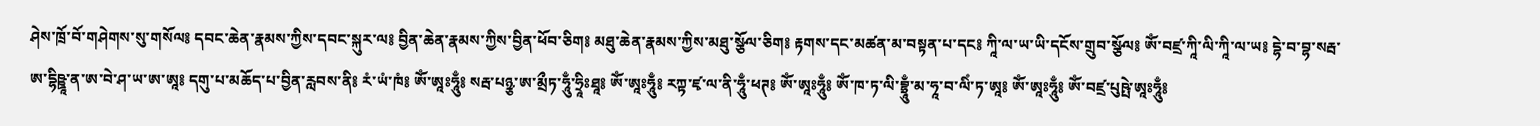ཤེས་ཁྲོ་བོ་གཤེགས་སུ་གསོལ༔ དབང་ཆེན་རྣམས་ཀྱིས་དབང་སྐུར་ལ༔ བྱིན་ཆེན་རྣམས་ཀྱིས་བྱིན་ཕོབ་ཅིག༔ མཐུ་ཆེན་རྣམས་ཀྱིས་མཐུ་སྩོལ་ཅིག༔ རྟགས་དང་མཚན་མ་བསྟན་པ་དང༔ ཀཱི་ལ་ཡ་ཡི་དངོས་གྲུབ་སྩོལ༔ ཨོཾ་བཛྲ་ཀཱི་ལི་ཀཱི་ལ་ཡ༔ དྷེ་བ་བྷ་སརྦ་ཨ་དྷིཥྛཱ་ན་ཨ་བེ་ཤ་ཡ་ཨ་ཨཱ༔ དགུ་པ་མཆོད་པ་བྱིན་རླབས་ནི༔ རཾ་ཡཾ་ཁཾ༔ ཨོཾ་ཨཱཿཧཱུྃ༔ སརྦ་པཉྩ་ཨ་མྲྀཏ་ཧཱུྃ་ཧྲཱིཿཐཱ༔ ཨོཾ་ཨཱཿཧཱུྃ༔ རཀྟ་ཛྭ་ལ་ནི་ཧཱུྃ་ཕཊ༔ ཨོཾ་ཨཱཿཧཱུྃ༔ ཨོཾ་ཁ་ཏ་ལི་བྷྲཱུྃ་མ་ཧཱ་བ་ལིཾ་ཏ་ཨཱ༔ ཨོཾ་ཨཱཿཧཱུྃ༔ ཨོཾ་བཛྲ་པུཥྤེ་ཨཱཿཧཱུྃ༔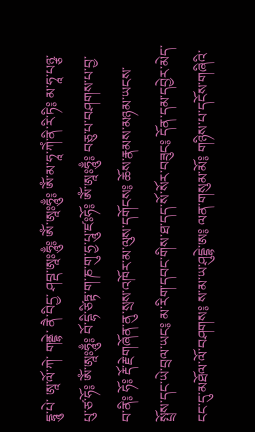དྷཱུ་པེ་ ཨཱ་ལོ་ཀེ་ གནྡྷེ་ ནཻ་བིདྱ་ ཤབྡ་ཨཱཿཧཱུྃ༔ ཨོཾ་ཨཱཿཧཱུྃ༔ ཨོཾ་མ་ཧཱ་ཀེཾ་ནི་རི་ཏི༔ མ་ཧཱ་པཉྩ་པུ་ཙ་ཧོ༔ ཨོཾ་ཨཱཿཧཱུྃ༔ བོ་དྷི་ཙིཏྟ་ག་ཎ་གུ་ཧྱ་པཱུ་ཛཿཧོ༔ ཨོཾ་ཨཱཿཧཱུྃ༔ བཅུ་པ་བཤགས་པ་བྱ་བ་ནི༔ ཧོ༔ རྡོ་རྗེ་གཞོན་ནུ་སྲས་འཁོར་མ་ལུས་དགོངས༔ ཆོས་རྣམས་མཉམ་ཡངས་སྤྲོས་དང་ཡེ་བྲལ་ཡང༔ མ་རིག་དབང་གིས་ཐ་དད་སོ་སོར་བཟུང༔ དོན་དམ་དབྱེར་མེད་ངང་དུ་མཐོལ་ལོ་བཤགས༔ ས་མ་ཡ་ཤུདྡྷེ་ཨ༔ ལན་གསུམ་མོ༔ གཉིས་པ་དངོས་གཞིའི་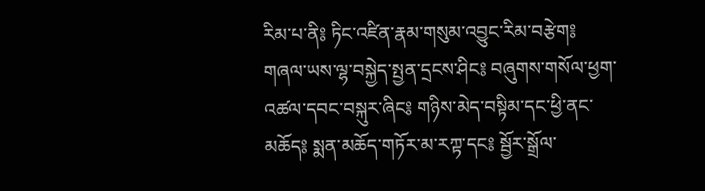རིམ་པ་ནི༔ ཏིང་འཛིན་རྣམ་གསུམ་འབྱུང་རིམ་བརྩེག༔ གཞལ་ཡས་ལྷ་བསྐྱེད་སྤྱན་དྲངས་ཤིང༔ བཞུགས་གསོལ་ཕྱག་འཚལ་དབང་བསྐུར་ཞིང༔ གཉིས་མེད་བསྟིམ་དང་ཕྱི་ནང་མཆོད༔ སྨན་མཆོད་གཏོར་མ་རཀྟ་དང༔ སྦྱོར་སྒྲོལ་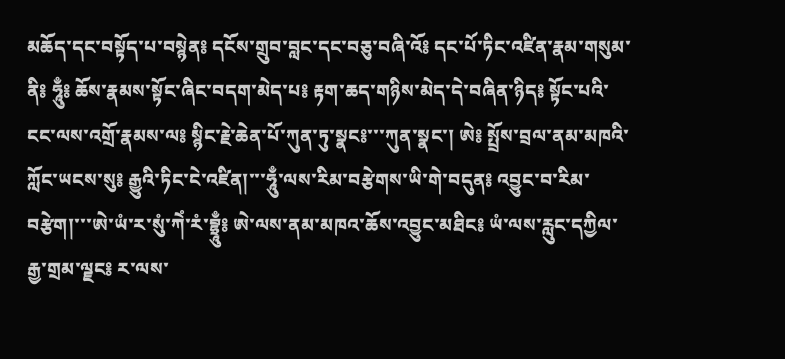མཆོད་དང་བསྟོད་པ་བསྙེན༔ དངོས་གྲུབ་བླང་དང་བཅུ་བཞི་འོ༔ དང་པོ་ཏིང་འཛིན་རྣམ་གསུམ་ནི༔ ཧཱུྃ༔ ཆོས་རྣམས་སྟོང་ཞིང་བདག་མེད་པ༔ རྟག་ཆད་གཉིས་མེད་དེ་བཞིན་ཉིད༔ སྟོང་པའི་ངང་ལས་འགྲོ་རྣམས་ལ༔ སྙིང་རྗེ་ཆེན་པོ་ཀུན་ཏུ་སྣང༔་་་ཀུན་སྣང་། ཨེ༔ སྤྲོས་བྲལ་ནམ་མཁའི་ཀློང་ཡངས་སུ༔ རྒྱུའི་ཏིང་ངེ་འཛིན།་་་ཧཱུྃ་ལས་རིམ་བརྩེགས་ཡི་གེ་བདུན༔ འབྱུང་བ་རིམ་བརྩེག།་་་ཨེ་ཡཾ་ར་སུཾ་ཀེཾ་རཾ་བྷྲཱུྃ༔ ཨེ་ལས་ནམ་མཁའ་ཆོས་འབྱུང་མཐིང༔ ཡཾ་ལས་རླུང་དཀྱིལ་རྒྱ་གྲམ་ལྗང༔ ར་ལས་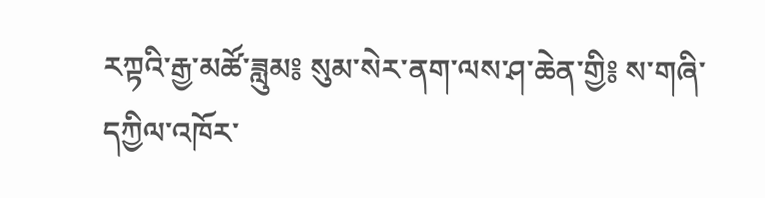རཀྟའི་རྒྱ་མཚོ་ཟླུམ༔ སུམ་སེར་ནག་ལས་ཤ་ཆེན་གྱི༔ ས་གཞི་དཀྱིལ་འཁོར་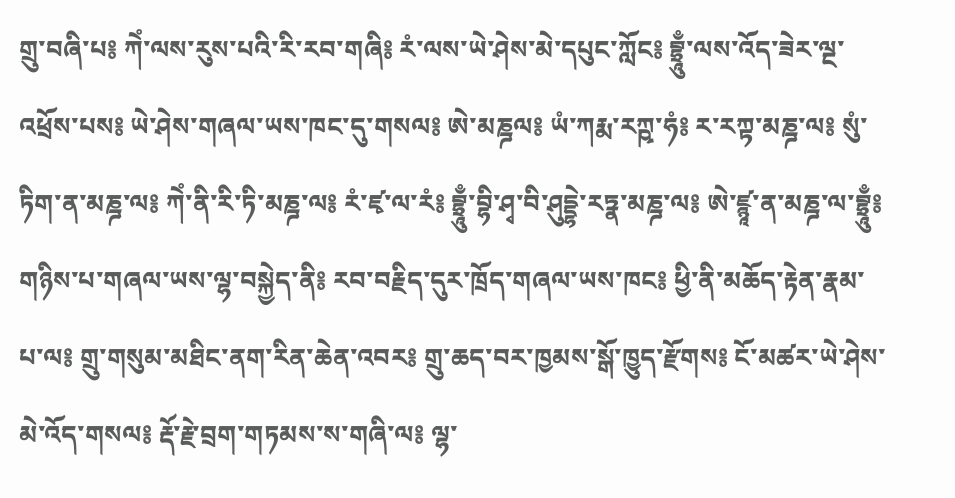གྲུ་བཞི་པ༔ ཀེཾ་ལས་རུས་པའི་རི་རབ་གཞི༔ རཾ་ལས་ཡེ་ཤེས་མེ་དཔུང་ཀློང༔ བྷྲཱུྃ་ལས་འོད་ཟེར་ལྔ་འཕྲོས་པས༔ ཡེ་ཤེས་གཞལ་ཡས་ཁང་དུ་གསལ༔ ཨེ་མཎྜལ༔ ཡཾ་ཀརྨ་རཀྵ་ཧཾ༔ ར་རཀྟ་མཎྜ་ལ༔ སུཾ་ཏིག་ན་མཎྜ་ལ༔ ཀེཾ་ནི་རི་ཏི་མཎྜ་ལ༔ རཾ་ཛྭ་ལ་རཾ༔ བྷྲཱུྃ་བྷི་ཤྭ་བི་ཤུདྡྷེ་རཏྣ་མཎྜ་ལ༔ ཨེ་ཛྙཱ་ན་མཎྜ་ལ་བྷྲཱུྃ༔ གཉིས་པ་གཞལ་ཡས་ལྷ་བསྐྱེད་ནི༔ རབ་བརྗིད་དུར་ཁྲོད་གཞལ་ཡས་ཁང༔ ཕྱི་ནི་མཆོད་རྟེན་རྣམ་པ་ལ༔ གྲུ་གསུམ་མཐིང་ནག་རིན་ཆེན་འབར༔ གྲུ་ཆད་བར་ཁྱམས་སྒོ་ཁྱུད་རྫོགས༔ ངོ་མཚར་ཡེ་ཤེས་མེ་འོད་གསལ༔ རྡོ་རྗེ་བྲག་གཏམས་ས་གཞི་ལ༔ ལྷ་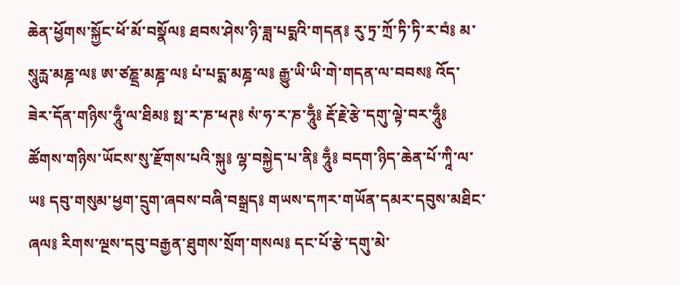ཆེན་ཕྱོགས་སྐྱོང་ཕོ་མོ་བསྣོལ༔ ཐབས་ཤེས་ཉི་ཟླ་པདྨའི་གདན༔ རུ་ཏྲ་ཀྲོ་ཏི་ཏི་ར་བཾ༔ མ་སཱུརྻ་མཎྜ་ལ༔ ཨ་ཙཎྡྲ་མཎྜ་ལ༔ པཾ་པདྨ་མཎྜ་ལ༔ རྒྱུ་ཡི་ཡི་གེ་གདན་ལ་བབས༔ འོད་ཟེར་དོན་གཉིས་ཧཱུྃ་ལ་ཐིམ༔ སྥ་ར་ཎ་ཕཊ༔ སཾ་ཧ་ར་ཎ་ཧཱུྃ༔ རྡོ་རྗེ་རྩེ་དགུ་ལྟེ་བར་ཧཱུྃ༔ ཚོགས་གཉིས་ཡོངས་སུ་རྫོགས་པའི་སྐུ༔ ལྷ་བསྐྱེད་པ་ནི༔ ཧཱུྃ༔ བདག་ཉིད་ཆེན་པོ་ཀཱི་ལ་ཡ༔ དབུ་གསུམ་ཕྱག་དྲུག་ཞབས་བཞི་བསྒྲད༔ གཡས་དཀར་གཡོན་དམར་དབུས་མཐིང་ཞལ༔ རིགས་ལྔས་དབུ་བརྒྱན་ཐུགས་སྲོག་གསལ༔ དང་པོ་རྩེ་དགུ་མེ་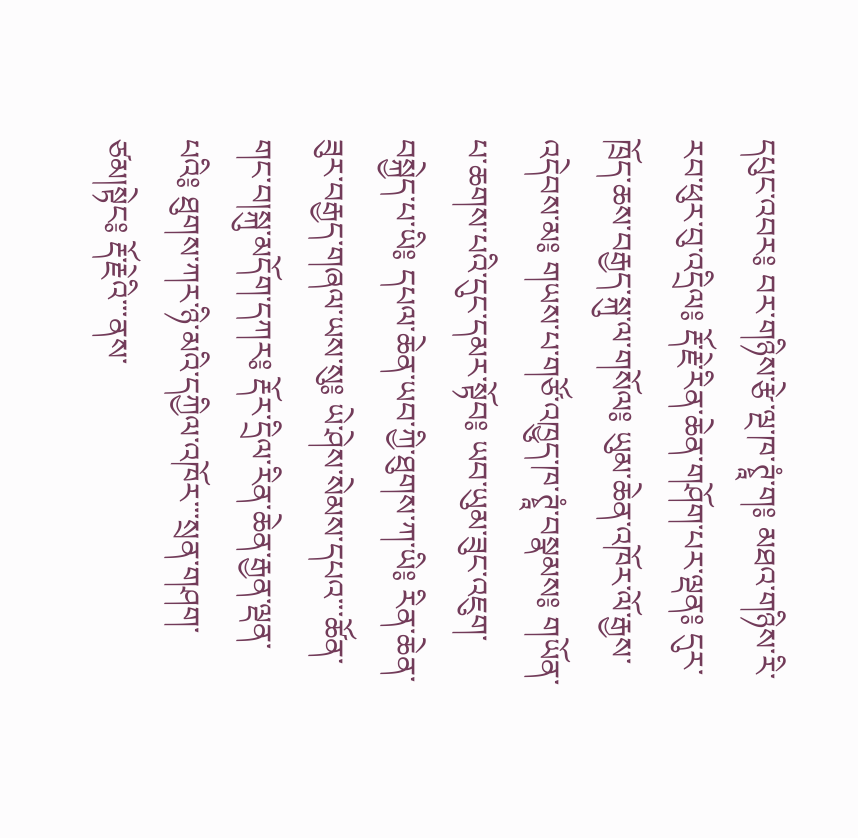དཔུང་འབར༔ བར་གཉིས་རྩེ་ལྔ་ཁ་ཊྭཱཾ་ག༔ མཐའ་གཉིས་རི་རབ་ཕུར་བུ་འདྲིལ༔ རྡོ་རྗེ་རིན་ཆེན་གཤོག་པར་ལྡན༔ དུར་ཁྲོད་ཆས་བརྒྱད་སྐུ་ལ་གསོལ༔ ཡུམ་ཆེན་འཁོར་ལོ་རྒྱས་འདེབས་མ༔ གཡས་པ་གཙོ་འཁྱུད་ཁ་ཊྭཱཾ་བསྣམས༔ གཡོན་པ་ཆགས་པའི་དུང་དམར་སྟོབ༔ ཡབ་ཡུམ་ཟུང་འཇུག་བསྐྱེད་པ་ཡི༔ དཔལ་ཆེན་ཡབ་ཀྱི་ཐུགས་ཀ་ཡི༔ རིན་ཆེན་ཟུར་བརྒྱད་གཞལ་ཡས་སུ༔ ཡེ་ཤེས་སེམས་དཔའ་་་ཚོན་གང་བ།སྐུ་མདོག་དཀར༔ རྡོར་དྲིལ་རིན་ཆེན་རྒྱན་ལྡན་པའི༔ ཐུགས་ཀར་ཉི་མའི་དཀྱིལ་འཁོར་་་སྲན་གཤག་ཙམ།སྟེང༔ རྡོ་རྗེའི་་་ནས་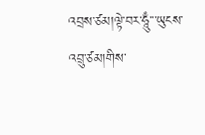འབྲས་ཙམ།ལྟེ་བར་ཧཱུྃ་་་ཡུངས་འབྲུ་ཙམ།གིས་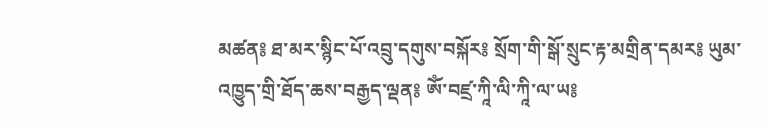མཚན༔ ཐ་མར་སྙིང་པོ་འབྲུ་དགུས་བསྐོར༔ སྲོག་གི་སྒོ་སྲུང་རྟ་མགྲིན་དམར༔ ཡུམ་འཁྱུད་གྲི་ཐོད་ཆས་བརྒྱད་ལྡན༔ ཨོཾ་བཛྲ་ཀཱི་ལི་ཀཱི་ལ་ཡ༔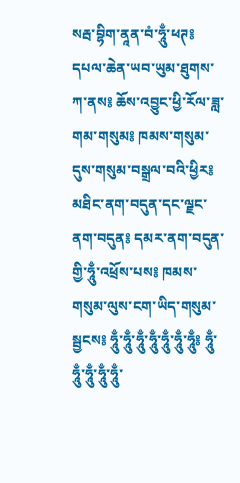སརྦ་བྷིག་ནཱན་བཾ་ཧཱུྃ་ཕཊ༔ དཔལ་ཆེན་ཡབ་ཡུམ་ཐུགས་ཀ་ནས༔ ཆོས་འབྱུང་ཕྱི་རོལ་ཟླ་གམ་གསུམ༔ ཁམས་གསུམ་དུས་གསུམ་བསྒྲལ་བའི་ཕྱིར༔ མཐིང་ནག་བདུན་དང་ལྗང་ནག་བདུན༔ དམར་ནག་བདུན་གྱི་ཧཱུྃ་འཕྲོས་པས༔ ཁམས་གསུམ་ལུས་ངག་ཡིད་གསུམ་སྦྱངས༔ ཧཱུྃ་ཧཱུྃ་ཧཱུྃ་ཧཱུྃ་ཧཱུྃ་ཧཱུྃ་ཧཱུྃ༔ ཧཱུྃ་ཧཱུྃ་ཧཱུྃ་ཧཱུྃ་ཧཱུྃ་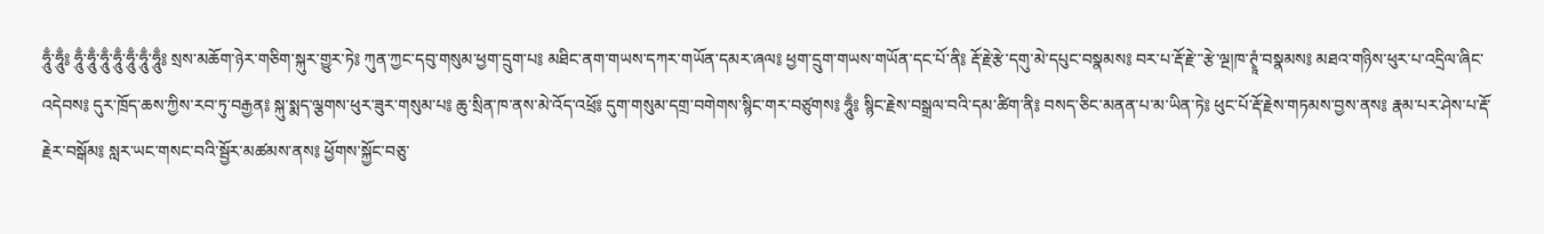ཧཱུྃ་ཧཱུྃ༔ ཧཱུྃ་ཧཱུྃ་ཧཱུྃ་ཧཱུྃ་ཧཱུྃ་ཧཱུྃ་ཧཱུྃ༔ སྲས་མཆོག་ཉེར་གཅིག་སྐུར་གྱུར་ཏེ༔ ཀུན་ཀྱང་དབུ་གསུམ་ཕྱག་དྲུག་པ༔ མཐིང་ནག་གཡས་དཀར་གཡོན་དམར་ཞལ༔ ཕྱག་དྲུག་གཡས་གཡོན་དང་པོ་ནི༔ རྡོ་རྗེ་རྩེ་དགུ་མེ་དཔུང་བསྣམས༔ བར་པ་རྡོ་རྗེ་་་རྩེ་ལྔ།ཁ་ཊྭཱཾ་བསྣམས༔ མཐའ་གཉིས་ཕུར་པ་འདྲིལ་ཞིང་འདེབས༔ དུར་ཁྲོད་ཆས་ཀྱིས་རབ་ཏུ་བརྒྱན༔ སྐུ་སྨད་ལྕགས་ཕུར་ཟུར་གསུམ་པ༔ ཆུ་སྲིན་ཁ་ནས་མེ་འོད་འཕྲོ༔ དུག་གསུམ་དགྲ་བགེགས་སྙིང་གར་བཙུགས༔ ཧཱུྃ༔ སྙིང་རྗེས་བསྒྲལ་བའི་དམ་ཚིག་ནི༔ བསད་ཅིང་མནན་པ་མ་ཡིན་ཏེ༔ ཕུང་པོ་རྡོ་རྗེས་གཏམས་བྱས་ནས༔ རྣམ་པར་ཤེས་པ་རྡོ་རྗེར་བསྒོམ༔ སླར་ཡང་གསང་བའི་སྦྱོར་མཚམས་ནས༔ ཕྱོགས་སྐྱོང་བཅུ་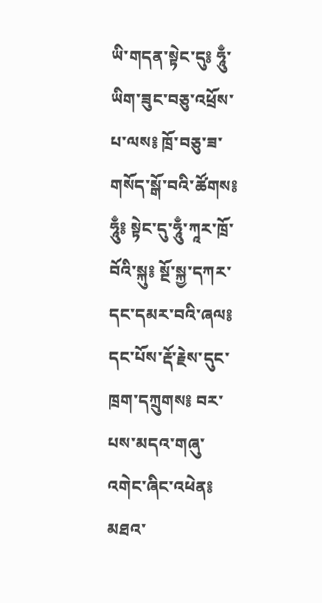ཡི་གདན་སྟེང་དུ༔ ཧཱུྃ་ཡིག་ཟུང་བཅུ་འཕྲོས་པ་ལས༔ ཁྲོ་བཅུ་ཟ་གསོད་སྒོ་བའི་ཚོགས༔ ཧཱུྃ༔ སྟེང་དུ་ཧཱུྃ་ཀཱར་ཁྲོ་བོའི་སྐུ༔ སྔོ་སྐྱ་དཀར་དང་དམར་བའི་ཞལ༔ དང་པོས་རྡོ་རྗེས་དུང་ཁྲག་དཀྲུགས༔ བར་པས་མདའ་གཞུ་འགེང་ཞིང་འཕེན༔ མཐའ་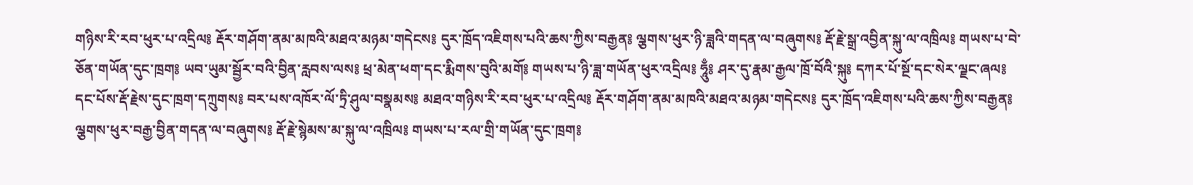གཉིས་རི་རབ་ཕུར་པ་འདྲིལ༔ རྡོར་གཤོག་ནམ་མཁའི་མཐའ་མཉམ་གདེངས༔ དུར་ཁྲོད་འཇིགས་པའི་ཆས་ཀྱིས་བརྒྱན༔ ལྕགས་ཕུར་ཉི་ཟླའི་གདན་ལ་བཞུགས༔ རྡོ་རྗེ་སྒྲ་འབྱིན་སྐུ་ལ་འཁྲིལ༔ གཡས་པ་བེ་ཅོན་གཡོན་དུང་ཁྲག༔ ཡབ་ཡུམ་སྦྱོར་བའི་བྱིན་རླབས་ལས༔ ཕྲ་མེན་ཕག་དང་རྨིགས་བུའི་མགོ༔ གཡས་པ་ཉི་ཟླ་གཡོན་ཕུར་འདྲིལ༔ ཧཱུྃ༔ ཤར་དུ་རྣམ་རྒྱལ་ཁྲོ་བོའི་སྐུ༔ དཀར་པོ་སྔོ་དང་སེར་ལྗང་ཞལ༔ དང་པོས་རྡོ་རྗེས་དུང་ཁྲག་དཀྲུགས༔ བར་པས་འཁོར་ལོ་ཏྲི་ཤུལ་བསྣམས༔ མཐའ་གཉིས་རི་རབ་ཕུར་པ་འདྲིལ༔ རྡོར་གཤོག་ནམ་མཁའི་མཐའ་མཉམ་གདེངས༔ དུར་ཁྲོད་འཇིགས་པའི་ཆས་ཀྱིས་བརྒྱན༔ ལྕགས་ཕུར་བརྒྱ་བྱིན་གདན་ལ་བཞུགས༔ རྡོ་རྗེ་སྙེམས་མ་སྐུ་ལ་འཁྲིལ༔ གཡས་པ་རལ་གྲི་གཡོན་དུང་ཁྲག༔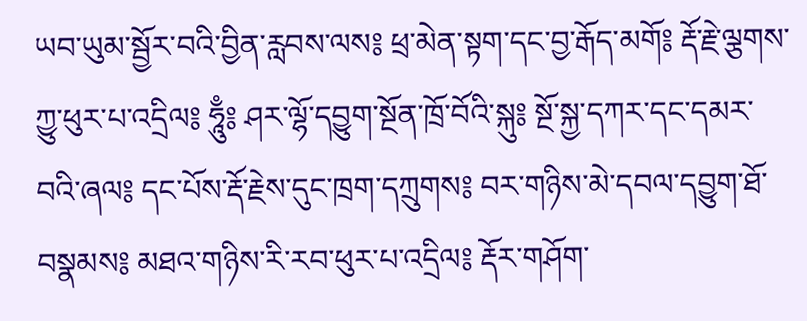ཡབ་ཡུམ་སྦྱོར་བའི་བྱིན་རླབས་ལས༔ ཕྲ་མེན་སྟག་དང་བྱ་རྒོད་མགོ༔ རྡོ་རྗེ་ལྕགས་ཀྱུ་ཕུར་པ་འདྲིལ༔ ཧཱུྃ༔ ཤར་ལྷོ་དབྱུག་སྔོན་ཁྲོ་བོའི་སྐུ༔ སྔོ་སྐྱ་དཀར་དང་དམར་བའི་ཞལ༔ དང་པོས་རྡོ་རྗེས་དུང་ཁྲག་དཀྲུགས༔ བར་གཉིས་མེ་དབལ་དབྱུག་ཐོ་བསྣམས༔ མཐའ་གཉིས་རི་རབ་ཕུར་པ་འདྲིལ༔ རྡོར་གཤོག་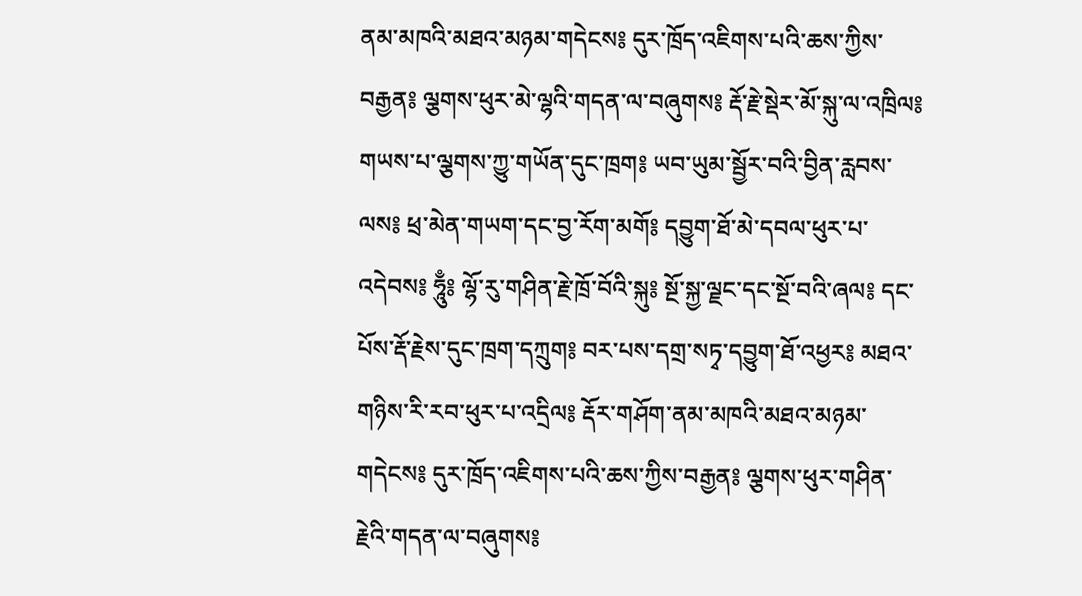ནམ་མཁའི་མཐའ་མཉམ་གདེངས༔ དུར་ཁྲོད་འཇིགས་པའི་ཆས་ཀྱིས་བརྒྱན༔ ལྕགས་ཕུར་མེ་ལྷའི་གདན་ལ་བཞུགས༔ རྡོ་རྗེ་སྡེར་མོ་སྐུ་ལ་འཁྲིལ༔ གཡས་པ་ལྕགས་ཀྱུ་གཡོན་དུང་ཁྲག༔ ཡབ་ཡུམ་སྦྱོར་བའི་བྱིན་རླབས་ལས༔ ཕྲ་མེན་གཡག་དང་བྱ་རོག་མགོ༔ དབྱུག་ཐོ་མེ་དབལ་ཕུར་པ་འདེབས༔ ཧཱུྃ༔ ལྷོ་རུ་གཤིན་རྗེ་ཁྲོ་བོའི་སྐུ༔ སྔོ་སྐྱ་ལྗང་དང་སྔོ་བའི་ཞལ༔ དང་པོས་རྡོ་རྗེས་དུང་ཁྲག་དཀྲུག༔ བར་པས་དགྲ་སཏྭ་དབྱུག་ཐོ་འཕྱར༔ མཐའ་གཉིས་རི་རབ་ཕུར་པ་འདྲིལ༔ རྡོར་གཤོག་ནམ་མཁའི་མཐའ་མཉམ་གདེངས༔ དུར་ཁྲོད་འཇིགས་པའི་ཆས་ཀྱིས་བརྒྱན༔ ལྕགས་ཕུར་གཤིན་རྗེའི་གདན་ལ་བཞུགས༔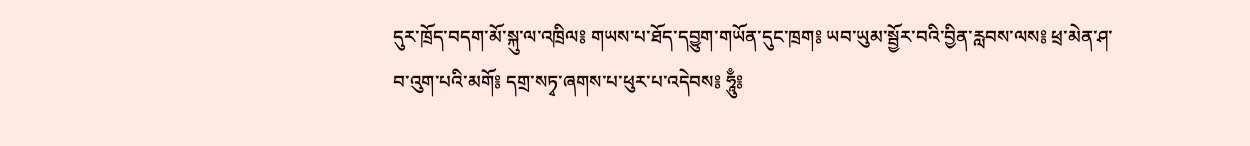དུར་ཁྲོད་བདག་མོ་སྐུ་ལ་འཁྲིལ༔ གཡས་པ་ཐོད་དབྱུག་གཡོན་དུང་ཁྲག༔ ཡབ་ཡུམ་སྦྱོར་བའི་བྱིན་རླབས་ལས༔ ཕྲ་མེན་ཤ་བ་འུག་པའི་མགོ༔ དགྲ་སཏྭ་ཞགས་པ་ཕུར་པ་འདེབས༔ ཧཱུྃ༔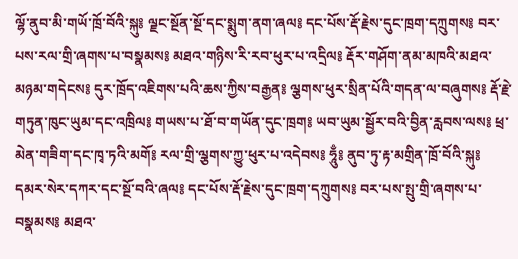ལྷོ་ནུབ་མི་གཡོ་ཁྲོ་བོའི་སྐུ༔ ལྗང་སྔོན་སྔོ་དང་སྨུག་ནག་ཞལ༔ དང་པོས་རྡོ་རྗེས་དུང་ཁྲག་དཀྲུགས༔ བར་པས་རལ་གྲི་ཞགས་པ་བསྣམས༔ མཐའ་གཉིས་རི་རབ་ཕུར་པ་འདྲིལ༔ རྡོར་གཤོག་ནམ་མཁའི་མཐའ་མཉམ་གདེངས༔ དུར་ཁྲོད་འཇིགས་པའི་ཆས་ཀྱིས་བརྒྱན༔ ལྕགས་ཕུར་སྲིན་པོའི་གདན་ལ་བཞུགས༔ རྡོ་རྗེ་གཏུན་ཁུང་ཡུམ་དང་འཁྲིལ༔ གཡས་པ་ཐོ་བ་གཡོན་དུང་ཁྲག༔ ཡབ་ཡུམ་སྦྱོར་བའི་བྱིན་རླབས་ལས༔ ཕྲ་མེན་གཟིག་དང་ཁྭ་ཏའི་མགོ༔ རལ་གྲི་ལྕགས་ཀྱུ་ཕུར་པ་འདེབས༔ ཧཱུྃ༔ ནུབ་ཏུ་རྟ་མགྲིན་ཁྲོ་བོའི་སྐུ༔ དམར་སེར་དཀར་དང་སྔོ་བའི་ཞལ༔ དང་པོས་རྡོ་རྗེས་དུང་ཁྲག་དཀྲུགས༔ བར་པས་སྤུ་གྲི་ཞགས་པ་བསྣམས༔ མཐའ་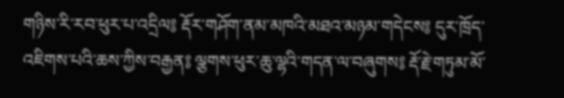གཉིས་རི་རབ་ཕུར་པ་འདྲིལ༔ རྡོར་གཤོག་ནམ་མཁའི་མཐའ་མཉམ་གདེངས༔ དུར་ཁྲོད་འཇིགས་པའི་ཆས་ཀྱིས་བརྒྱན༔ ལྕགས་ཕུར་ཆུ་ལྷའི་གདན་ལ་བཞུགས༔ རྡོ་རྗེ་གཏུམ་མོ་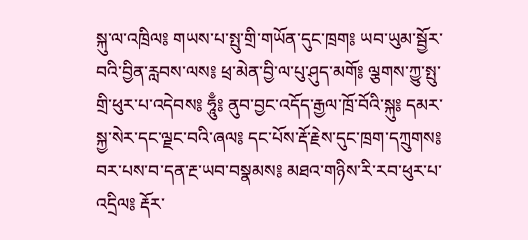སྐུ་ལ་འཁྲིལ༔ གཡས་པ་སྤུ་གྲི་གཡོན་དུང་ཁྲག༔ ཡབ་ཡུམ་སྦྱོར་བའི་བྱིན་རླབས་ལས༔ ཕྲ་མེན་བྱི་ལ་པུ་ཤུད་མགོ༔ ལྕགས་ཀྱུ་སྤུ་གྲི་ཕུར་པ་འདེབས༔ ཧཱུྃ༔ ནུབ་བྱང་འདོད་རྒྱལ་ཁྲོ་བོའི་སྐུ༔ དམར་སྐྱ་སེར་དང་ལྗང་བའི་ཞལ༔ དང་པོས་རྡོ་རྗེས་དུང་ཁྲག་དཀྲུགས༔ བར་པས་བ་དན་རྔ་ཡབ་བསྣམས༔ མཐའ་གཉིས་རི་རབ་ཕུར་པ་འདྲིལ༔ རྡོར་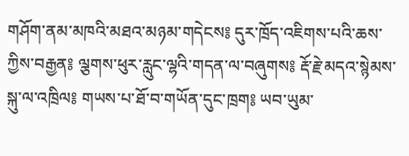གཤོག་ནམ་མཁའི་མཐའ་མཉམ་གདེངས༔ དུར་ཁྲོད་འཇིགས་པའི་ཆས་ཀྱིས་བརྒྱན༔ ལྕགས་ཕུར་རླུང་ལྷའི་གདན་ལ་བཞུགས༔ རྡོ་རྗེ་མདའ་སྙེམས་སྐུ་ལ་འཁྲིལ༔ གཡས་པ་ཐོ་བ་གཡོན་དུང་ཁྲག༔ ཡབ་ཡུམ་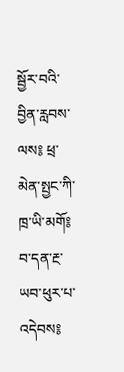སྦྱོར་བའི་བྱིན་རླབས་ལས༔ ཕྲ་མེན་སྤྱང་ཀི་ཁྲ་ཡི་མགོ༔ བ་དན་རྔ་ཡབ་ཕུར་པ་འདེབས༔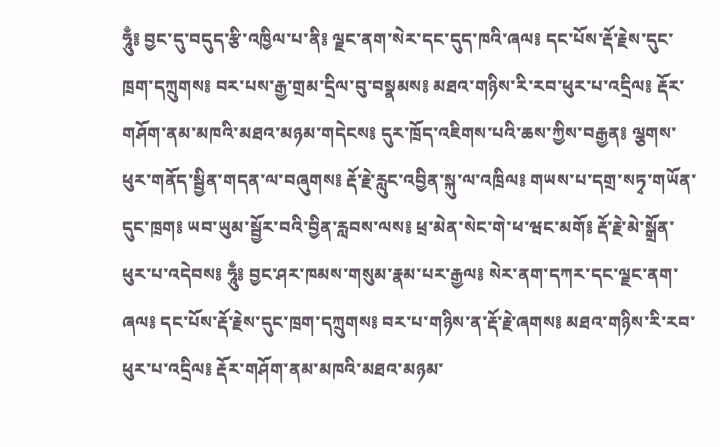ཧཱུྃ༔ བྱང་དུ་བདུད་རྩི་འཁྱིལ་པ་ནི༔ ལྗང་ནག་སེར་དང་དུད་ཁའི་ཞལ༔ དང་པོས་རྡོ་རྗེས་དུང་ཁྲག་དཀྲུགས༔ བར་པས་རྒྱ་གྲམ་དྲིལ་བུ་བསྣམས༔ མཐའ་གཉིས་རི་རབ་ཕུར་པ་འདྲིལ༔ རྡོར་གཤོག་ནམ་མཁའི་མཐའ་མཉམ་གདེངས༔ དུར་ཁྲོད་འཇིགས་པའི་ཆས་ཀྱིས་བརྒྱན༔ ལྕགས་ཕུར་གནོད་སྦྱིན་གདན་ལ་བཞུགས༔ རྡོ་རྗེ་རླུང་འབྱིན་སྐུ་ལ་འཁྲིལ༔ གཡས་པ་དགྲ་སཏྭ་གཡོན་དུང་ཁྲག༔ ཡབ་ཡུམ་སྦྱོར་བའི་བྱིན་རླབས་ལས༔ ཕྲ་མེན་སེང་གེ་ཕ་ཝང་མགོ༔ རྡོ་རྗེ་མེ་སྒྲོན་ཕུར་པ་འདེབས༔ ཧཱུྃ༔ བྱང་ཤར་ཁམས་གསུམ་རྣམ་པར་རྒྱལ༔ སེར་ནག་དཀར་དང་ལྗང་ནག་ཞལ༔ དང་པོས་རྡོ་རྗེས་དུང་ཁྲག་དཀྲུགས༔ བར་པ་གཉིས་ན་རྡོ་རྗེ་ཞགས༔ མཐའ་གཉིས་རི་རབ་ཕུར་པ་འདྲིལ༔ རྡོར་གཤོག་ནམ་མཁའི་མཐའ་མཉམ་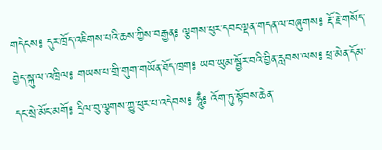གདེངས༔ དུར་ཁྲོད་འཇིགས་པའི་ཆས་ཀྱིས་བརྒྱན༔ ལྕགས་ཕུར་དབང་ལྡན་གདན་ལ་བཞུགས༔ རྡོ་རྗེ་གསོད་བྱེད་སྐུ་ལ་འཁྲིལ༔ གཡས་པ་གྲི་གུག་གཡོན་ཐོད་ཁྲག༔ ཡབ་ཡུམ་སྦྱོར་བའི་བྱིན་རླབས་ལས༔ ཕྲ་མེན་དོམ་དང་སྲེ་མོང་མགོ༔ དྲིལ་བུ་ལྕགས་ཀྱུ་ཕུར་པ་འདེབས༔ ཧཱུྃ༔ འོག་ཏུ་སྟོབས་ཆེན་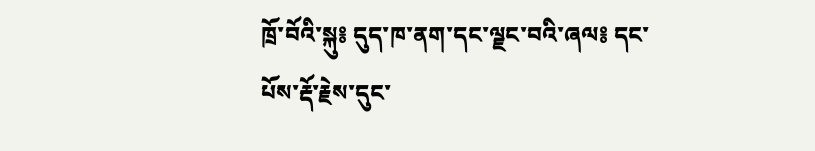ཁྲོ་བོའི་སྐུ༔ དུད་ཁ་ནག་དང་ལྗང་བའི་ཞལ༔ དང་པོས་རྡོ་རྗེས་དུང་